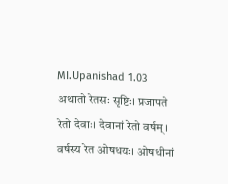MI.Upanishad 1.03
अथातो रेतसः सृष्टिः। प्रजापते रेतो देवाः। देवानां रेतो वर्षम्। वर्षस्य रेत ओषधयः। ओषधीनां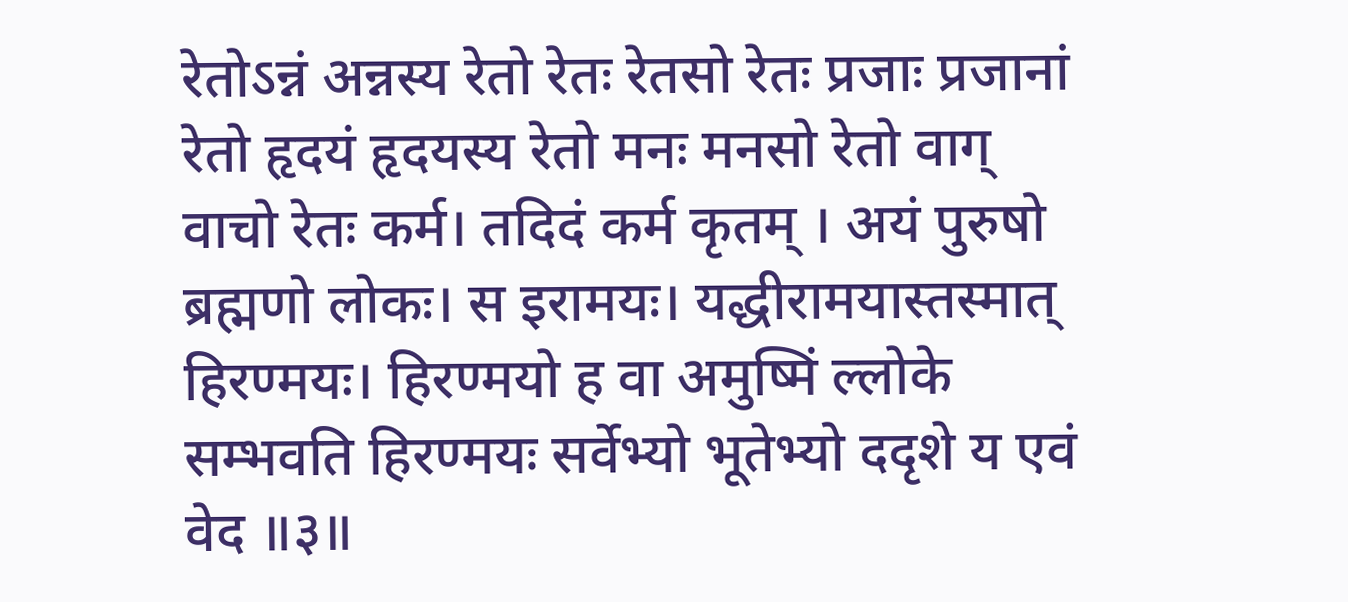रेतोऽन्नं अन्नस्य रेतो रेतः रेतसो रेतः प्रजाः प्रजानां रेतो हृदयं हृदयस्य रेतो मनः मनसो रेतो वाग् वाचो रेतः कर्म। तदिदं कर्म कृतम् । अयं पुरुषो ब्रह्मणो लोकः। स इरामयः। यद्धीरामयास्तस्मात् हिरण्मयः। हिरण्मयो ह वा अमुष्मिं ल्लोके सम्भवति हिरण्मयः सर्वेभ्यो भूतेभ्यो ददृशे य एवं वेद ॥३॥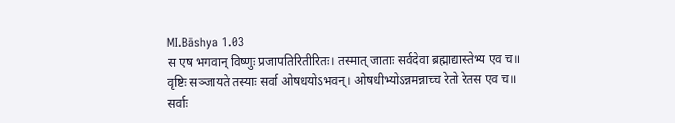MI.Bāshya 1.03
स एष भगवान् विष्णुः प्रजापतिरितीरितः। तस्मात् जाताः सर्वदेवा ब्रह्माद्यास्तेभ्य एव च॥
वृष्टिः सञ्जायते तस्याः सर्वा ओषधयोऽभवन्। ओषधीभ्योऽन्नमन्नाच्च रेतो रेतस एव च॥
सर्वाः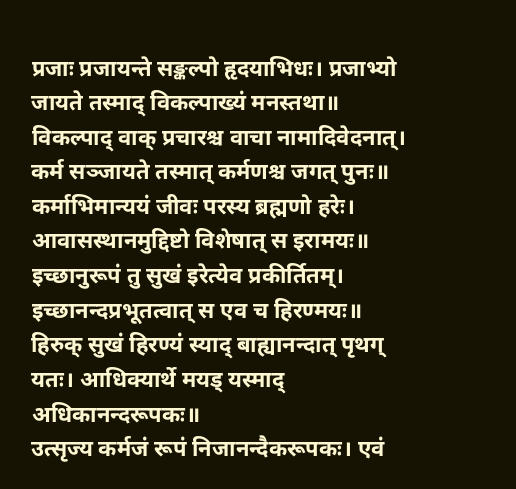प्रजाः प्रजायन्ते सङ्कल्पो हृदयाभिधः। प्रजाभ्यो जायते तस्माद् विकल्पाख्यं मनस्तथा॥
विकल्पाद् वाक् प्रचारश्च वाचा नामादिवेदनात्। कर्म सञ्जायते तस्मात् कर्मणश्च जगत् पुनः॥
कर्माभिमान्ययं जीवः परस्य ब्रह्मणो हरेः। आवासस्थानमुद्दिष्टो विशेषात् स इरामयः॥
इच्छानुरूपं तु सुखं इरेत्येव प्रकीर्तितम्। इच्छानन्दप्रभूतत्वात् स एव च हिरण्मयः॥
हिरुक् सुखं हिरण्यं स्याद् बाह्यानन्दात् पृथग् यतः। आधिक्यार्थे मयड् यस्माद् अधिकानन्दरूपकः॥
उत्सृज्य कर्मजं रूपं निजानन्दैकरूपकः। एवं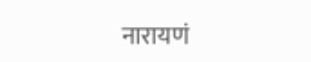नारायणं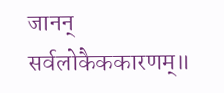जानन् सर्वलोकैककारणम्॥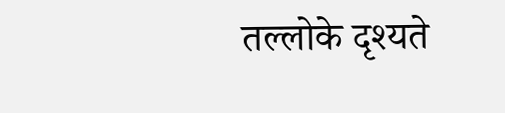तल्लोके दृश्यते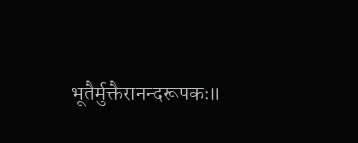भूतैर्मुक्तैरानन्दरूपकः॥